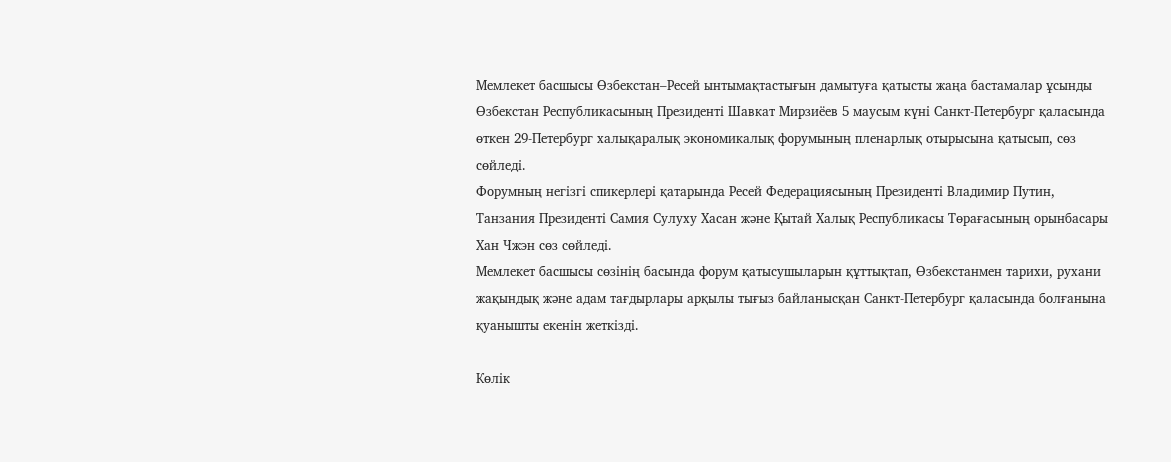Мемлекет басшысы Өзбекстан–Ресей ынтымақтастығын дамытуға қатысты жаңа бастамалар ұсынды
Өзбекстан Республикасының Президенті Шавкат Мирзиёев 5 маусым күні Санкт-Петербург қаласында өткен 29-Петербург халықаралық экономикалық форумының пленарлық отырысына қатысып, сөз сөйледі.
Форумның негізгі спикерлері қатарында Ресей Федерациясының Президенті Владимир Путин, Танзания Президенті Самия Сулуху Хасан және Қытай Халық Республикасы Төрағасының орынбасары Хан Чжэн сөз сөйледі.
Мемлекет басшысы сөзінің басында форум қатысушыларын құттықтап, Өзбекстанмен тарихи, рухани жақындық және адам тағдырлары арқылы тығыз байланысқан Санкт-Петербург қаласында болғанына қуанышты екенін жеткізді.

Көлік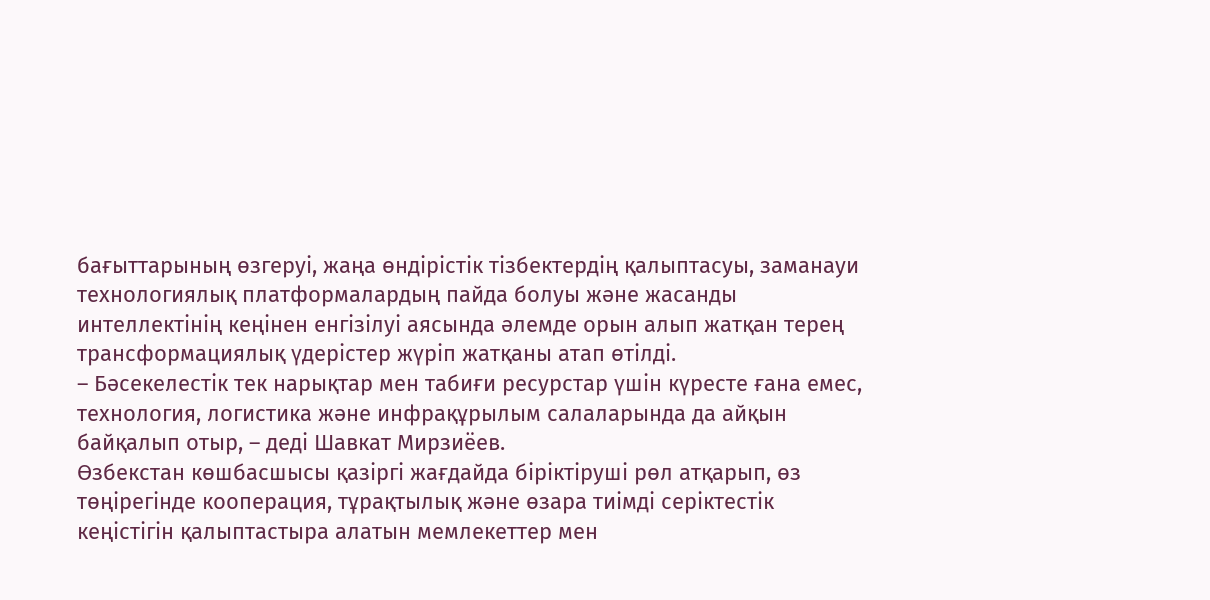бағыттарының өзгеруі, жаңа өндірістік тізбектердің қалыптасуы, заманауи технологиялық платформалардың пайда болуы және жасанды интеллектінің кеңінен енгізілуі аясында әлемде орын алып жатқан терең трансформациялық үдерістер жүріп жатқаны атап өтілді.
– Бәсекелестік тек нарықтар мен табиғи ресурстар үшін күресте ғана емес, технология, логистика және инфрақұрылым салаларында да айқын байқалып отыр, – деді Шавкат Мирзиёев.
Өзбекстан көшбасшысы қазіргі жағдайда біріктіруші рөл атқарып, өз төңірегінде кооперация, тұрақтылық және өзара тиімді серіктестік кеңістігін қалыптастыра алатын мемлекеттер мен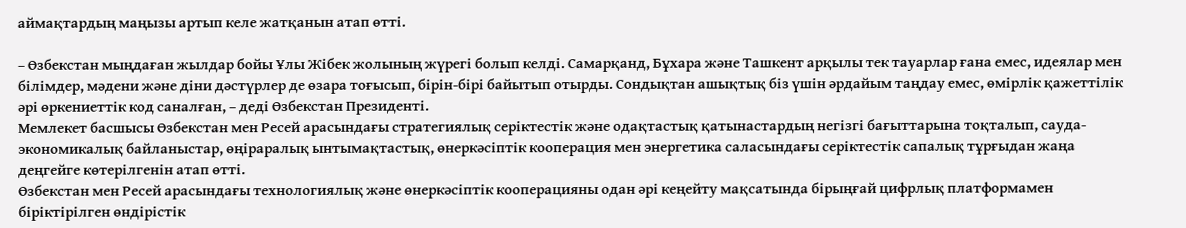аймақтардың маңызы артып келе жатқанын атап өтті.

– Өзбекстан мыңдаған жылдар бойы Ұлы Жібек жолының жүрегі болып келді. Самарқанд, Бұхара және Ташкент арқылы тек тауарлар ғана емес, идеялар мен білімдер, мәдени және діни дәстүрлер де өзара тоғысып, бірін-бірі байытып отырды. Сондықтан ашықтық біз үшін әрдайым таңдау емес, өмірлік қажеттілік әрі өркениеттік код саналған, – деді Өзбекстан Президенті.
Мемлекет басшысы Өзбекстан мен Ресей арасындағы стратегиялық серіктестік және одақтастық қатынастардың негізгі бағыттарына тоқталып, сауда-экономикалық байланыстар, өңіраралық ынтымақтастық, өнеркәсіптік кооперация мен энергетика саласындағы серіктестік сапалық тұрғыдан жаңа деңгейге көтерілгенін атап өтті.
Өзбекстан мен Ресей арасындағы технологиялық және өнеркәсіптік кооперацияны одан әрі кеңейту мақсатында бірыңғай цифрлық платформамен біріктірілген өндірістік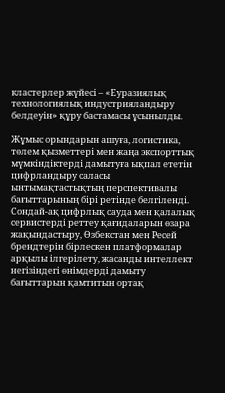кластерлер жүйесі – «Еуразиялық технологиялық индустрияландыру белдеуін» құру бастамасы ұсынылды.

Жұмыс орындарын ашуға, логистика, төлем қызметтері мен жаңа экспорттық мүмкіндіктерді дамытуға ықпал ететін цифрландыру саласы ынтымақтастықтың перспективалы бағыттарының бірі ретінде белгіленді.
Сондай-ақ цифрлық сауда мен қалалық сервистерді реттеу қағидаларын өзара жақындастыру, Өзбекстан мен Ресей брендтерін бірлескен платформалар арқылы ілгерілету, жасанды интеллект негізіндегі өнімдерді дамыту бағыттарын қамтитын ортақ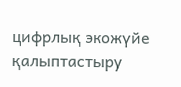цифрлық экожүйе қалыптастыру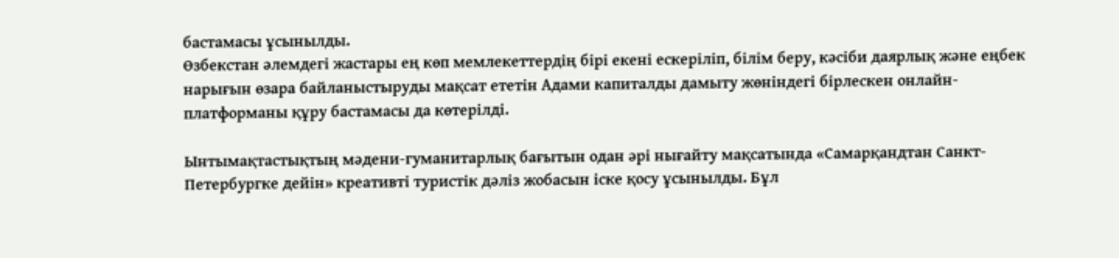бастамасы ұсынылды.
Өзбекстан әлемдегі жастары ең көп мемлекеттердің бірі екені ескеріліп, білім беру, кәсіби даярлық және еңбек нарығын өзара байланыстыруды мақсат ететін Адами капиталды дамыту жөніндегі бірлескен онлайн-платформаны құру бастамасы да көтерілді.

Ынтымақтастықтың мәдени-гуманитарлық бағытын одан әрі нығайту мақсатында «Самарқандтан Санкт-Петербургке дейін» креативті туристік дәліз жобасын іске қосу ұсынылды. Бұл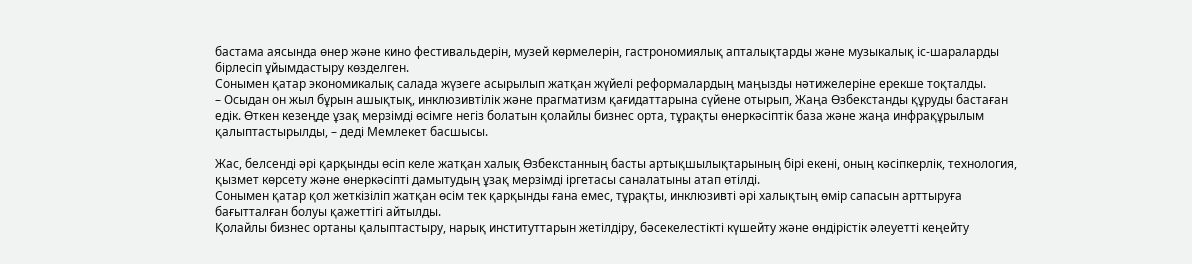бастама аясында өнер және кино фестивальдерін, музей көрмелерін, гастрономиялық апталықтарды және музыкалық іс-шараларды бірлесіп ұйымдастыру көзделген.
Сонымен қатар экономикалық салада жүзеге асырылып жатқан жүйелі реформалардың маңызды нәтижелеріне ерекше тоқталды.
– Осыдан он жыл бұрын ашықтық, инклюзивтілік және прагматизм қағидаттарына сүйене отырып, Жаңа Өзбекстанды құруды бастаған едік. Өткен кезеңде ұзақ мерзімді өсімге негіз болатын қолайлы бизнес орта, тұрақты өнеркәсіптік база және жаңа инфрақұрылым қалыптастырылды, – деді Мемлекет басшысы.

Жас, белсенді әрі қарқынды өсіп келе жатқан халық Өзбекстанның басты артықшылықтарының бірі екені, оның кәсіпкерлік, технология, қызмет көрсету және өнеркәсіпті дамытудың ұзақ мерзімді іргетасы саналатыны атап өтілді.
Сонымен қатар қол жеткізіліп жатқан өсім тек қарқынды ғана емес, тұрақты, инклюзивті әрі халықтың өмір сапасын арттыруға бағытталған болуы қажеттігі айтылды.
Қолайлы бизнес ортаны қалыптастыру, нарық институттарын жетілдіру, бәсекелестікті күшейту және өндірістік әлеуетті кеңейту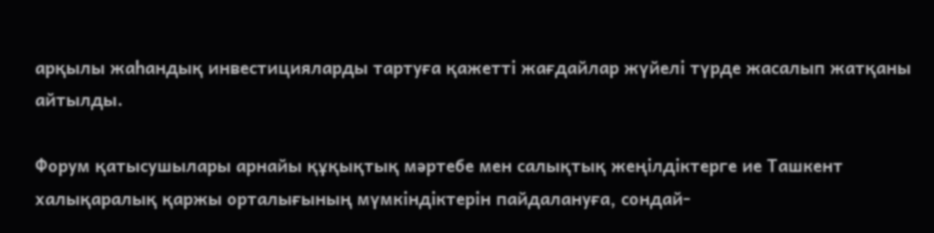арқылы жаһандық инвестицияларды тартуға қажетті жағдайлар жүйелі түрде жасалып жатқаны айтылды.

Форум қатысушылары арнайы құқықтық мәртебе мен салықтық жеңілдіктерге ие Ташкент халықаралық қаржы орталығының мүмкіндіктерін пайдалануға, сондай-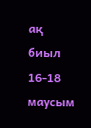ақ биыл 16-18 маусым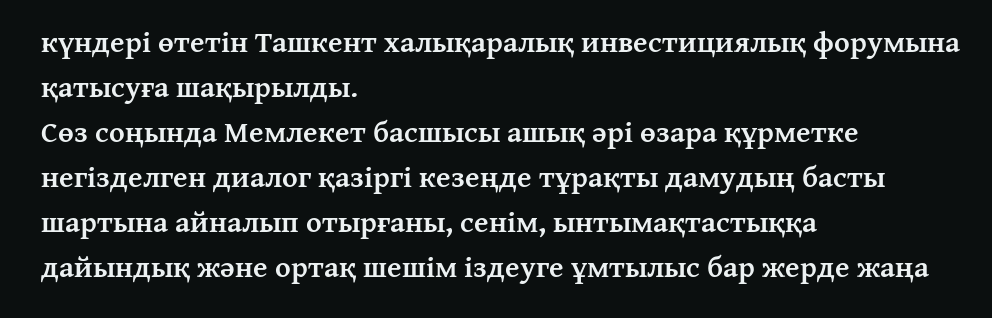күндері өтетін Ташкент халықаралық инвестициялық форумына қатысуға шақырылды.
Сөз соңында Мемлекет басшысы ашық әрі өзара құрметке негізделген диалог қазіргі кезеңде тұрақты дамудың басты шартына айналып отырғаны, сенім, ынтымақтастыққа дайындық және ортақ шешім іздеуге ұмтылыс бар жерде жаңа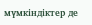мүмкіндіктер де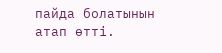пайда болатынын атап өтті.